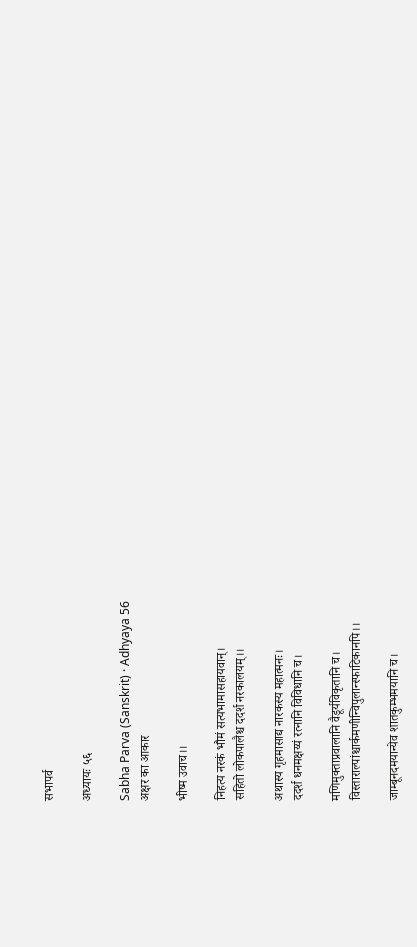सभापर्व

अध्यायः ५६

Sabha Parva (Sanskrit) · Adhyaya 56
अक्षर का आकार

भीष्म उवाच।।

निहत्य नरकं भौमं सत्यभामासहायवान्।
सहितो लोकपालैश्च ददर्श नरकालयम्।।

अथास्य गृहमासाद्य नारकस्य महात्मनः।
ददर्श धनमक्षय्यं रत्नानि विविधानि च।

मणिमुक्ताप्रवालानि वैडूर्यविकृतानि च।
विस्ताराल्पांश्चार्कमणीन्विपुलान्स्फाटिकानपि।।

जाम्बूनदमयान्येव शातकुम्भमयानि च।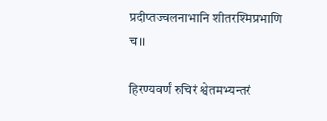प्रदीप्तज्वलनाभानि शीतरश्मिप्रभाणि च।।

हिरण्यवर्णं रुचिरं श्वेतमभ्यन्तरं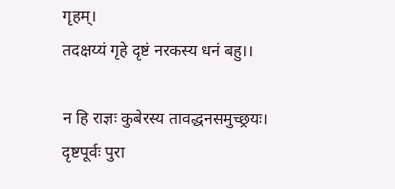गृहम्।
तदक्षय्यं गृहे दृष्टं नरकस्य धनं बहु।।

न हि राज्ञः कुबेरस्य तावद्धनसमुच्छ्रयः।
दृष्टपूर्वः पुरा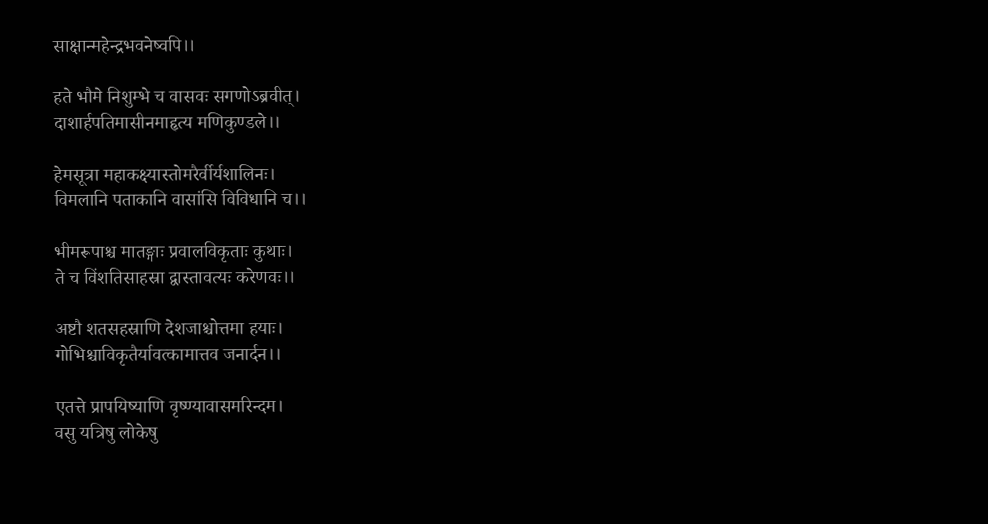साक्षान्महेन्द्रभवनेष्वपि।।

हते भौमे निशुम्भे च वासवः सगणोऽब्रवीत्।
दाशार्हपतिमासीनमाहृत्य मणिकुण्डले।।

हेमसूत्रा महाकक्ष्यास्तोमरैर्वीर्यशालिनः।
विमलानि पताकानि वासांसि विविधानि च।।

भीमरूपाश्च मातङ्गाः प्रवालविकृताः कुथाः।
ते च विंशतिसाहस्रा द्वास्तावत्यः करेणवः।।

अष्टौ शतसहस्राणि देशजाश्चोत्तमा हयाः।
गोभिश्चाविकृतैर्यावत्कामात्तव जनार्दन।।

एतत्ते प्रापयिष्याणि वृष्ण्यावासमरिन्दम।
वसु यत्रिषु लोकेषु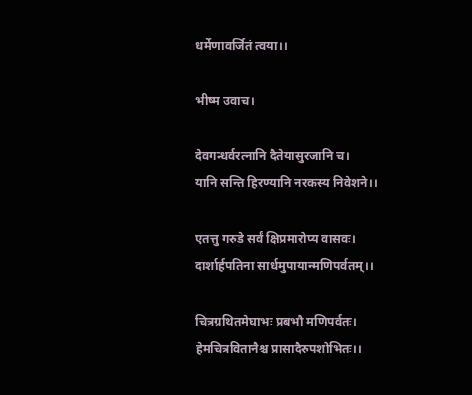धर्मेणावर्जितं त्वया।।

भीष्म उवाच।

देवगन्धर्वरत्नानि दैतेयासुरजानि च।
यानि सन्ति हिरण्यानि नरकस्य निवेशने।।

एतत्तु गरुडे सर्वं क्षिप्रमारोप्य वासवः।
दार्शार्हपतिना सार्धमुपायान्मणिपर्वतम्।।

चित्रग्रथितमेघाभः प्रबभौ मणिपर्वतः।
हेमचित्रवितानैश्च प्रासादैरुपशोभितः।।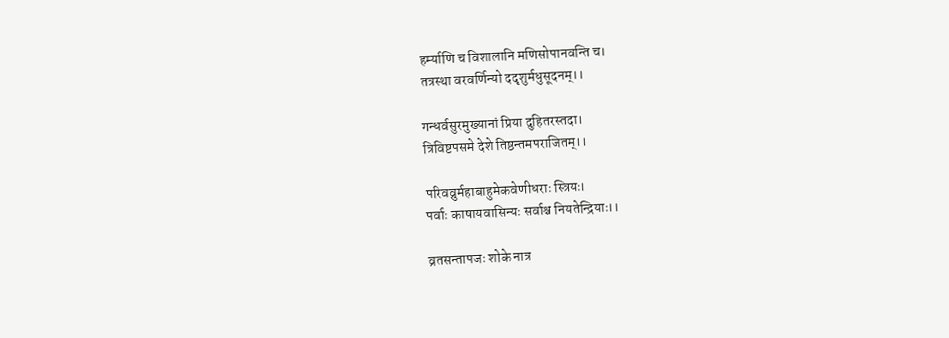हर्म्याणि च विशालानि मणिसोपानवन्ति च।
तत्रस्था वरवर्णिन्यो ददृशुर्मधुसूदनम्।।

गन्धर्वसुरमुख्यानां प्रिया दुहितरस्तदा।
त्रिविष्टपसमे देशे तिष्ठन्तमपराजितम्।।

परिवव्रुर्महाबाहुमेकवेणीधराः स्त्रियः।
पर्वाः काषायवासिन्यः सर्वाश्च नियतेन्द्रियाः।।

व्रतसन्तापजः शोके नात्र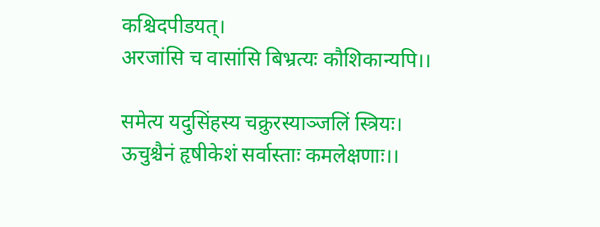कश्चिदपीडयत्।
अरजांसि च वासांसि बिभ्रत्यः कौशिकान्यपि।।

समेत्य यदुसिंहस्य चक्रुरस्याञ्जलिं स्त्रियः।
ऊचुश्चैनं हृषीकेशं सर्वास्ताः कमलेक्षणाः।।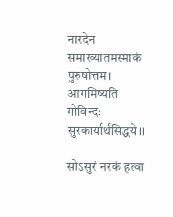नारदेन समाख्यातमस्माकं पुरुषोत्तम।
आगमिष्यति गोविन्दः सुरकार्यार्थसिद्धये।।

सोऽसुरं नरकं हत्वा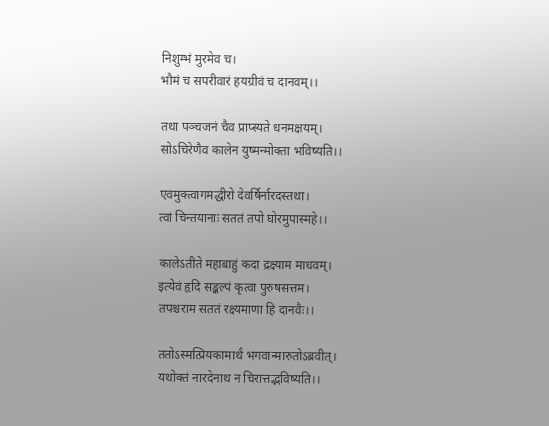निशुम्भं मुरमेव च।
भौमं च सपरीवारं हयग्रीवं च दानवम्।।

तथा पञ्चजनं चैव प्राप्स्यते धनमक्षयम्।
सोऽचिरेणैव कालेन युष्मन्मोक्ता भविष्यति।।

एवमुक्त्वागमद्धीरो देवर्षिर्नारदस्तथा।
त्वां चिन्तयानाः सततं तपो घोरमुपास्महे।।

कालेऽतीते महाबाहुं कदा द्रक्ष्याम माधवम्।
इत्येवं हृदि सङ्कल्पं कृत्वा पुरुषसत्तम।
तपश्चराम सततं रक्ष्यमाणा हि दानवैः।।

ततोऽस्मत्प्रियकामार्थं भगवान्मारुतोऽब्रवीत्।
यथोक्तं नारदेनाथ न चिरात्तद्भविष्यति।।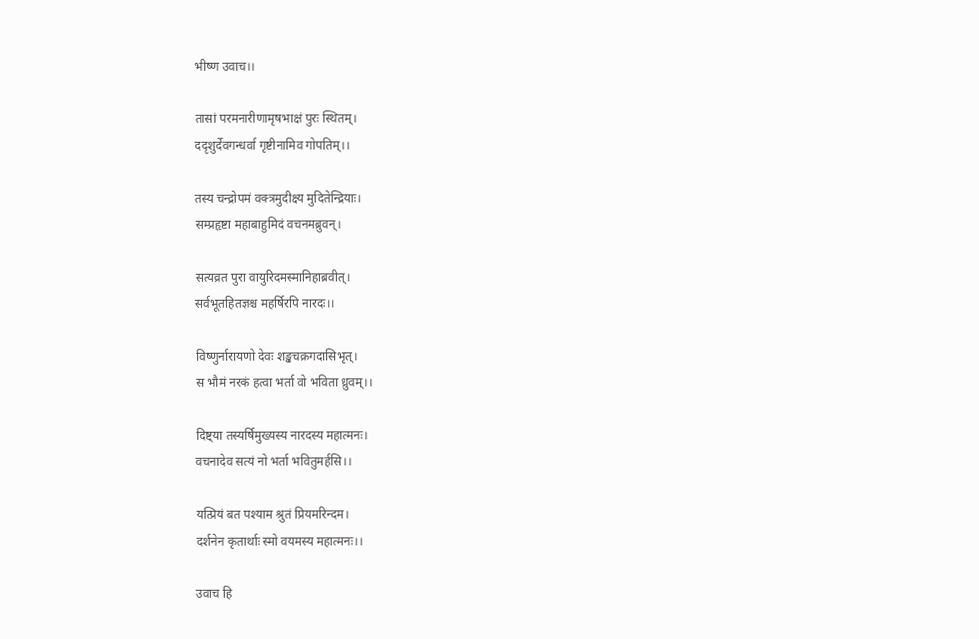भीष्ण उवाच।।

तासां परमनारीणामृषभाक्षं पुरः स्थितम्।
ददृशुर्देवगन्धर्वा गृष्टीनामिव गोपतिम्।।

तस्य चन्द्रोपमं वक्त्रमुदीक्ष्य मुदितेन्द्रियाः।
सम्प्रहृष्टा महाबाहुमिदं वचनमब्रुवन्।

सत्यव्रत पुरा वायुरिदमस्मानिहाब्रवीत्।
सर्वभूतहितज्ञश्च महर्षिरपि नारदः।।

विष्णुर्नारायणो देवः शङ्खचक्रगदासिभृत्।
स भौमं नरकं हत्वा भर्ता वो भविता ध्रुवम्।।

दिष्ट्या तस्यर्षिमुख्यस्य नारदस्य महात्मनः।
वचनादेव सत्यं नो भर्ता भवितुमर्हसि।।

यत्प्रियं बत पश्याम श्रुतं प्रियमरिन्दम।
दर्शनेन कृतार्थाः स्मो वयमस्य महात्मनः।।

उवाच हि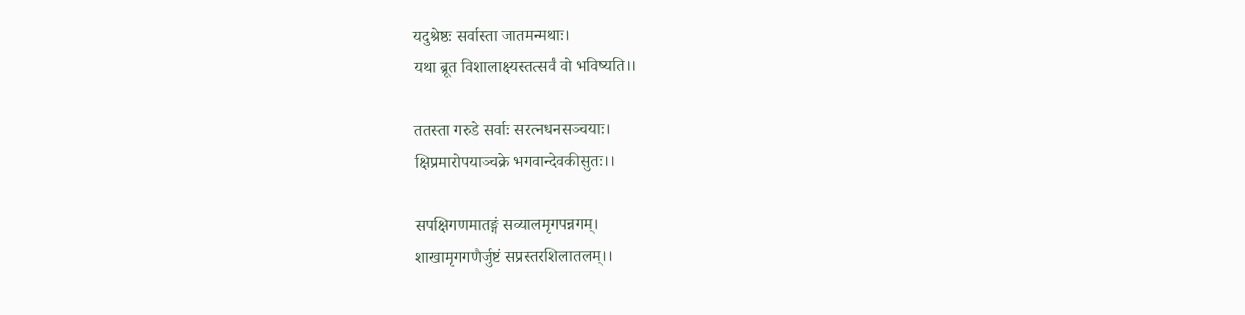यदुश्रेष्ठः सर्वास्ता जातमन्मथाः।
यथा ब्रूत विशालाक्ष्यस्तत्सर्वं वो भविष्यति।।

ततस्ता गरुडे सर्वाः सरत्नधनसञ्चयाः।
क्षिप्रमारोपयाञ्चक्रे भगवान्देवकीसुतः।।

सपक्षिगणमातङ्गं सव्यालमृगपन्नगम्।
शाखामृगगणैर्जुष्टं सप्रस्तरशिलातलम्।।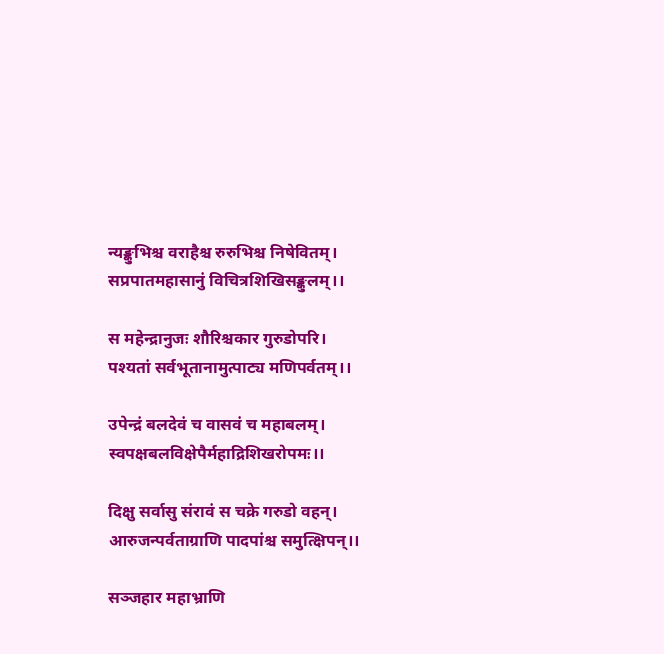न्यङ्कुभिश्च वराहैश्च रुरुभिश्च निषेवितम्।
सप्रपातमहासानुं विचित्रशिखिसङ्कुलम्।।

स महेन्द्रानुजः शौरिश्चकार गुरुडोपरि।
पश्यतां सर्वभूतानामुत्पाट्य मणिपर्वतम्।।

उपेन्द्रं बलदेवं च वासवं च महाबलम्।
स्वपक्षबलविक्षेपैर्महाद्रिशिखरोपमः।।

दिक्षु सर्वासु संरावं स चक्रे गरुडो वहन्।
आरुजन्पर्वताग्राणि पादपांश्च समुत्क्षिपन्।।

सञ्जहार महाभ्राणि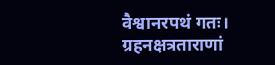वैश्वानरपथं गतः।
ग्रहनक्षत्रताराणां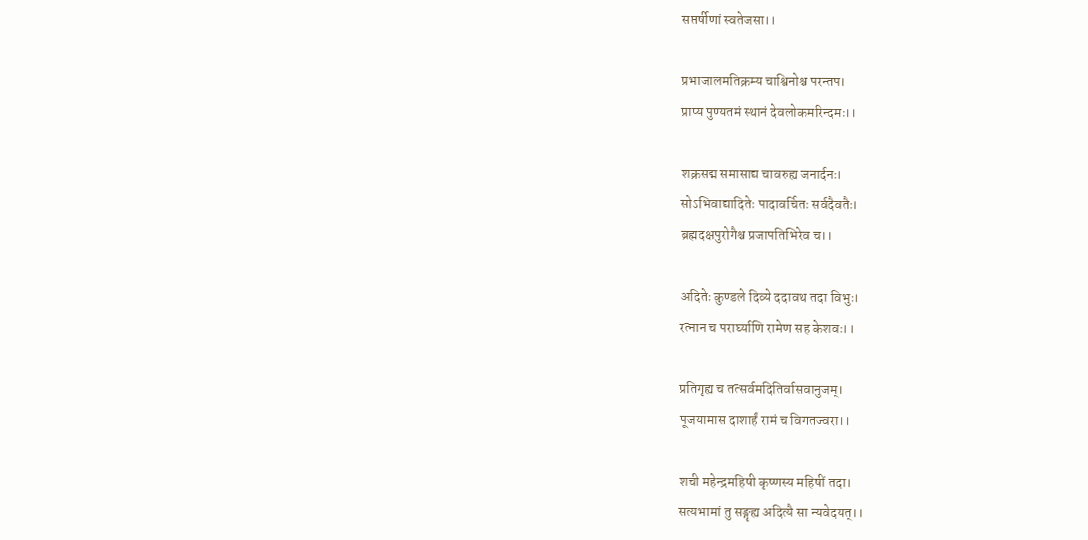सप्तर्षीणां स्वतेजसा।।

प्रभाजालमतिक्रम्य चाश्विनोश्च परन्तप।
प्राप्य पुण्यतमं स्थानं देवलोकमरिन्दमः।।

शक्रसद्म समासाद्य चावरुह्य जनार्दनः।
सोऽभिवाद्यादितेः पादावर्चितः सर्वदैवतैः।
ब्रह्मदक्षपुरोगैश्च प्रजापतिभिरेव च।।

अदितेः कुण्डले दिव्ये ददावथ तदा विभुः।
रत्नान च परार्घ्याणि रामेण सह केशवः।।

प्रतिगृह्य च तत्सर्वमदितिर्वासवानुजम्।
पूजयामास दाशार्हं रामं च विगतज्वरा।।

शची महेन्द्रमहिषी कृष्णस्य महिषीं तदा।
सत्यभामां तु सङ्गृह्य अदित्यै सा न्यवेदयत्।।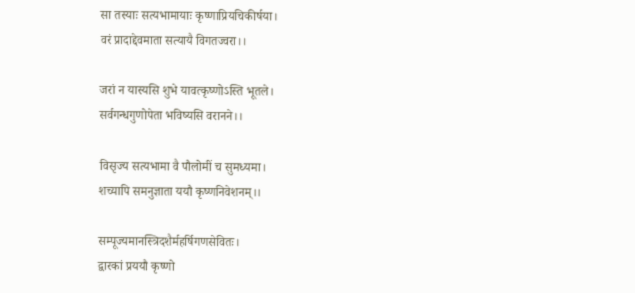सा तस्याः सत्यभामायाः कृष्णाप्रियचिकीर्षया।
वरं प्रादाद्देवमाता सत्यायै विगतज्वरा।।

जरां न यास्यसि शुभे यावत्कृष्णोऽस्ति भूतले।
सर्वगन्धगुणोपेता भविष्यसि वरानने।।

विसृज्य सत्यभामा वै पौलोमीं च सुमध्यमा।
शच्यापि समनुज्ञाता ययौ कृष्णनिवेशनम्।।

सम्पूज्यमानस्त्रिदशैर्महर्षिगणसेवितः।
द्वारकां प्रययौ कृष्णो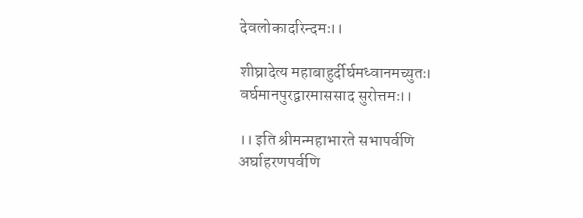देवलोकादरिन्दमः।।

शीघ्रादेत्य महाबाहुर्दीर्घमध्वानमच्युतः।
वर्घमानपुरद्वारमाससाद सुरोत्तमः।।

।। इति श्रीमन्महाभारते सभापर्वणि
अर्घाहरणपर्वणि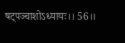षट्‌पञ्चाशोऽध्यायः।। 56।।